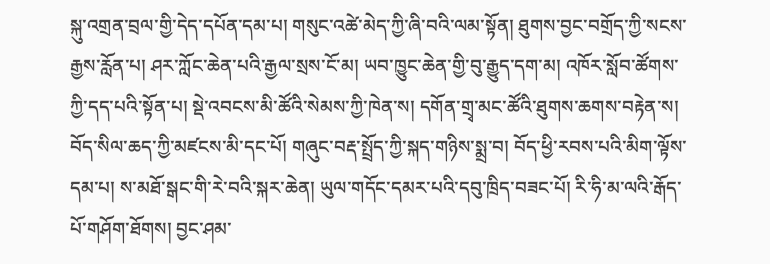སྐུ་འགྲན་བྲལ་གྱི་དེད་དཔོན་དམ་པ། གསུང་འཚེ་མེད་ཀྱི་ཞི་བའི་ལམ་སྟོན། ཐུགས་བྱང་བགྲོད་ཀྱི་སངས་རྒྱས་རློན་པ། ཤར་ཀློང་ཆེན་པའི་རྒྱལ་སྲས་ངོ་མ། ཡབ་ཁྱུང་ཆེན་གྱི་བུ་རྒྱུད་དག་མ། འཁོར་སློབ་ཚོགས་ཀྱི་དད་པའི་སྟོན་པ། སྡེ་འབངས་མི་ཚོའི་སེམས་ཀྱི་ཁེན་ས། དགོན་གྲྭ་མང་ཚོའི་ཐུགས་ཆགས་བརྟེན་ས། བོད་སིལ་ཆད་ཀྱི་མཛངས་མི་དང་པོ། གཞུང་བརྡ་སྤྲོད་ཀྱི་སྐད་གཉིས་སྨྲ་བ། བོད་ཕྱི་རབས་པའི་མིག་ལྟོས་དམ་པ། ས་མཐོ་སྒང་གི་རེ་བའི་སྐར་ཆེན། ཡུལ་གདོང་དམར་པའི་དབུ་ཁྲིད་བཟང་པོ། རི་ཧི་མ་ལའི་རྒོད་པོ་གཤོག་ཐོགས། བྱང་ཤམ་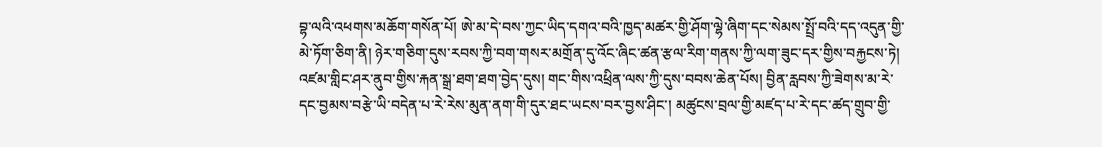བྷ་ལའི་འཕགས་མཆོག་གསོན་པོ། ཨེ་མ་དེ་བས་ཀྱང་ཡིད་དགའ་བའི་ཁྱད་མཚར་གྱི་ཤོག་ལྷེ་ཞིག་དང་སེམས་སྤྲོ་བའི་དད་འདུན་གྱི་མེ་ཏོག་ཅིག་ནི། ཉེར་གཅིག་དུས་རབས་ཀྱི་བག་གསར་མགྲོན་དུ་འོང་ཞིང་ཚན་རྩལ་རིག་གནས་ཀྱི་ལག་ཟུང་དར་གྱིས་བརྐྱངས་ཏེ། འཛམ་གླིང་ཤར་ནུབ་གྱིས་རྐན་སྒྲ་ཐག་ཐག་བྱེད་དུས། གང་གིས་འཕྲིན་ལས་ཀྱི་དུས་བབས་ཆེན་པོས། བྱིན་རླབས་ཀྱི་ཟེགས་མ་རེ་དང་བྱམས་བརྩེ་ཡི་བདེན་པ་རེ་རེས་མུན་ནག་གི་དུར་ཐང་ཡངས་བར་བྱས་ཤིང་། མཚུངས་བྲལ་གྱི་མཛད་པ་རེ་དང་ཚད་གྲུབ་གྱི་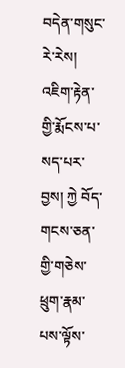བདེན་གསུང་རེ་རེས། འཇིག་རྟེན་གྱི་རྨོངས་པ་སད་པར་བྱས། ཀྱེ བོད་གངས་ཅན་གྱི་གཅེས་ཕྲུག་རྣམ་པས་ལྟོས་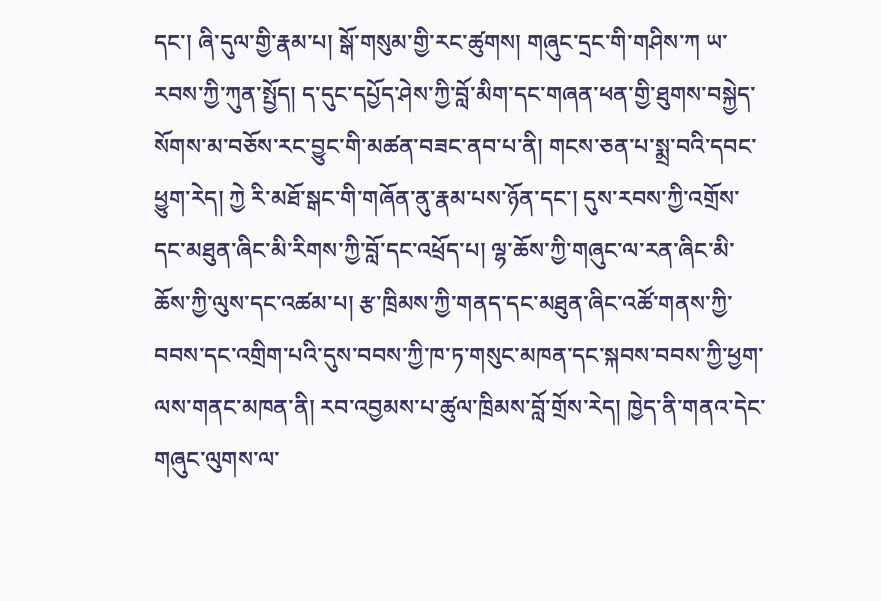དང་། ཞི་དུལ་གྱི་རྣམ་པ། སྒོ་གསུམ་གྱི་རང་ཚུགས། གཞུང་དྲང་གི་གཤིས་ཀ ཡ་རབས་ཀྱི་ཀུན་སྤྱོད། ད་དུང་དཔྱོད་ཤེས་ཀྱི་བློ་མིག་དང་གཞན་ཕན་གྱི་ཐུགས་བསྐྱེད་སོགས་མ་བཅོས་རང་བྱུང་གི་མཚན་བཟང་ནབ་པ་ནི། གངས་ཅན་པ་སྨྲ་བའི་དབང་ཕྱུག་རེད། ཀྱེ རི་མཐོ་སྒང་གི་གཞོན་ནུ་རྣམ་པས་ཉོན་དང་། དུས་རབས་ཀྱི་འགྲོས་དང་མཐུན་ཞིང་མི་རིགས་ཀྱི་བློ་དང་འཕྲོད་པ། ལྷ་ཆོས་ཀྱི་གཞུང་ལ་རན་ཞིང་མི་ཆོས་ཀྱི་ལུས་དང་འཚམ་པ། རྩ་ཁྲིམས་ཀྱི་གནད་དང་མཐུན་ཞིང་འཚོ་གནས་ཀྱི་བབས་དང་འགྲིག་པའི་དུས་བབས་ཀྱི་ཁ་ཏ་གསུང་མཁན་དང་སྐབས་བབས་ཀྱི་ཕྱག་ལས་གནང་མཁན་ནི། རབ་འབྱམས་པ་ཚུལ་ཁྲིམས་བློ་གྲོས་རེད། ཁྱེད་ནི་གནའ་དེང་གཞུང་ལུགས་ལ་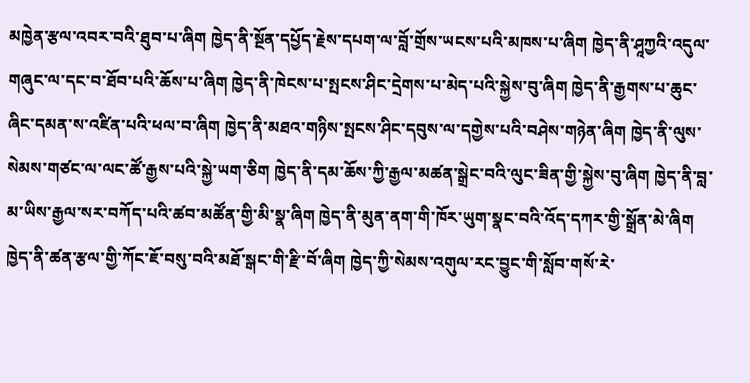མཁྱེན་རྩལ་འབར་བའི་ཐུབ་པ་ཞིག ཁྱེད་ནི་སྔོན་དཔྱོད་རྗེས་དཔག་ལ་བློ་གྲོས་ཡངས་པའི་མཁས་པ་ཞིག ཁྱེད་ནི་ཤཱཀྱའི་འདུལ་གཞུང་ལ་དང་བ་ཐོབ་པའི་ཆོས་པ་ཞིག ཁྱེད་ནི་ཁེངས་པ་སྤངས་ཤིང་དྲེགས་པ་མེད་པའི་སྐྱེས་བུ་ཞིག ཁྱེད་ནི་རྒྱགས་པ་ཆུང་ཞིང་དམན་ས་འཛིན་པའི་ཕལ་བ་ཞིག ཁྱེད་ནི་མཐའ་གཉིས་སྤངས་ཤིང་དབུས་ལ་དགྱེས་པའི་བཤེས་གཉེན་ཞིག ཁྱེད་ནི་ལུས་སེམས་གཙང་ལ་ལང་ཚོ་རྒྱས་པའི་སྐྱེ་ཡག་ཅིག ཁྱེད་ནི་དམ་ཆོས་ཀྱི་རྒྱལ་མཚན་སྒྲེང་བའི་ལུང་ཟིན་གྱི་སྐྱེས་བུ་ཞིག ཁྱེད་ནི་བླ་མ་ཡིས་རྒྱལ་སར་བཀོད་པའི་ཚབ་མཚོན་གྱི་མི་སྣ་ཞིག ཁྱེད་ནི་མུན་ནག་གི་ཁོར་ཡུག་སྣང་བའི་འོད་དཀར་གྱི་སྒྲོན་མེ་ཞིག ཁྱེད་ནི་ཚན་རྩལ་གྱི་ཀོང་ཇོ་བསུ་བའི་མཐོ་སྒང་གི་རྫི་བོ་ཞིག ཁྱེད་ཀྱི་སེམས་འགུལ་རང་བྱུང་གི་སློབ་གསོ་རེ་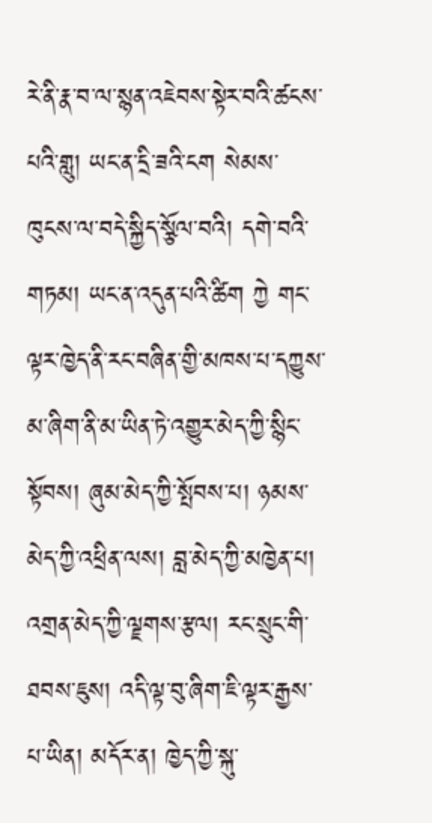རེ་ནི་རྣ་བ་ལ་སྙན་འཇེབས་སྟེར་བའི་ཚངས་པའི་གླུ། ཡང་ན་དྲི་ཟའི་ངག སེམས་ཁུངས་ལ་བདེ་སྐྱིད་སྩོལ་བའི། དགེ་བའི་གཏམ། ཡང་ན་འདུན་པའི་ཚིག ཀྱེ གང་ལྟར་ཁྱེད་ནི་རང་བཞིན་གྱི་མཁས་པ་དཀྱུས་མ་ཞིག་ནི་མ་ཡིན་ཏེ་འགྱུར་མེད་ཀྱི་སྙིང་སྟོབས། ཞུམ་མེད་ཀྱི་སྤོབས་པ། ཉམས་མེད་ཀྱི་འཕྲིན་ལས། བླ་མེད་ཀྱི་མཁྱེན་པ། འགྲན་མེད་ཀྱི་ལྗགས་རྩལ། རང་སྲུང་གི་ཐབས་ཇུས། འདི་ལྟ་བུ་ཞིག་ཇི་ལྟར་རྒྱས་པ་ཡིན། མདོར་ན། ཁྱེད་ཀྱི་སྐུ་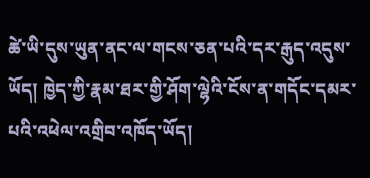ཚེ་ཡི་དུས་ཡུན་ནང་ལ་གངས་ཅན་པའི་དར་རྒུད་འདུས་ཡོད། ཁྱེད་ཀྱི་རྣམ་ཐར་གྱི་ཤོག་ལྷེའི་ངོས་ན་གདོང་དམར་པའི་འཕེལ་འགྲིབ་འཁོད་ཡོད།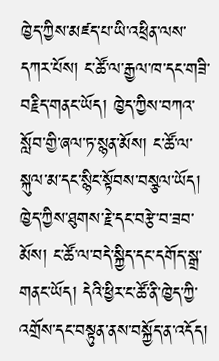ཁྱེད་ཀྱིས་མཛད་པ་ཡི་འཕྲིན་ལས་དཀར་པོས། ང་ཚོ་ལ་རྒྱལ་ཁ་དང་གཟི་བརྗིད་གནང་ཡོད། ཁྱེད་ཀྱིས་བཀའ་སློབ་གྱི་ཞལ་ཏ་སྙན་མོས། ང་ཚོ་ལ་སྐུལ་མ་དང་སྙིང་སྟོབས་བསྩལ་ཡོད། ཁྱེད་ཀྱིས་ཐུགས་རྗེ་དང་བརྩེ་བ་ཟབ་མོས། ང་ཚོ་ལ་བདེ་སྐྱིད་དང་དགོད་སྒྲ་གནང་ཡོད། དེའི་ཕྱིར་ང་ཚོ་ནི་ཁྱེད་ཀྱི་འགྲོས་དང་བསྟུན་ནས་བསྐྱོད་ན་འདོད།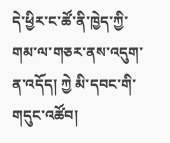དེ་ཕྱིར་ང་ཚོ་ནི་ཁྱེད་ཀྱི་གམ་ལ་གཅར་ནས་འདུག་ན་འདོད། ཀྱེ མི་དབང་གི་གདུང་འཚོབ།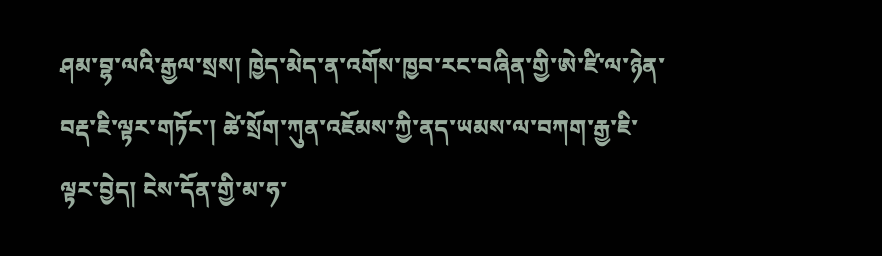ཤམ་བྷ་ལའི་རྒྱལ་སྲས། ཁྱེད་མེད་ན་འགོས་ཁྱབ་རང་བཞིན་གྱི་ཨེ་ཛི་ལ་ཉེན་བརྡ་ཇི་ལྟར་གཏོང་། ཚེ་སྲོག་ཀུན་འཇོམས་ཀྱི་ནད་ཡམས་ལ་བཀག་རྒྱ་ཇི་ལྟར་བྱེད། ངེས་དོན་གྱི་མ་ཧ་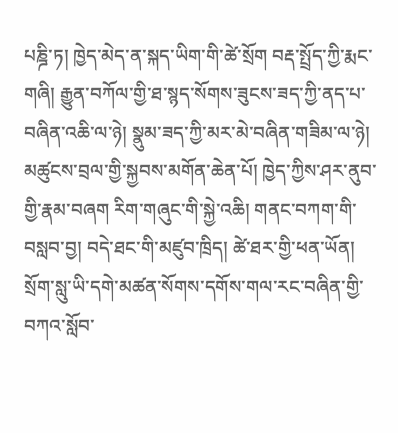པཎྜི་ཏ། ཁྱེད་མེད་ན་སྐད་ཡིག་གི་ཚེ་སྲོག བརྡ་སྤྲོད་ཀྱི་རྨང་གཞི། རྒྱུན་བཀོལ་གྱི་ཐ་སྙད་སོགས་ཟུངས་ཟད་ཀྱི་ནད་པ་བཞིན་འཆི་ལ་ཉེ། སྣུམ་ཟད་ཀྱི་མར་མེ་བཞིན་གཟིམ་ལ་ཉེ། མཚུངས་བྲལ་གྱི་སྐྱབས་མགོན་ཆེན་པོ། ཁྱེད་ཀྱིས་ཤར་ནུབ་གྱི་རྣམ་བཞག རིག་གཞུང་གི་སྐྱེ་འཆི། གནང་བཀག་གི་བསླབ་བྱ། བདེ་ཐང་གི་མཛུབ་ཁྲིད། ཚེ་ཐར་གྱི་ཕན་ཡོན། སྲོག་སླུ་ཡི་དགེ་མཚན་སོགས་དགོས་གལ་རང་བཞིན་གྱི་བཀའ་སློབ་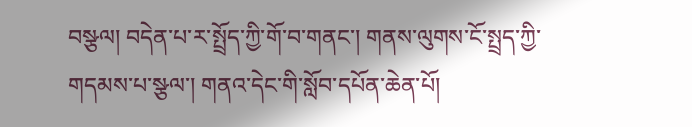བསྩལ། བདེན་པ་ར་སྤྲོད་ཀྱི་གོ་བ་གནང་། གནས་ལུགས་ངོ་སྤྲད་ཀྱི་གདམས་པ་སྩལ་། གནའ་དེང་གི་སློབ་དཔོན་ཆེན་པོ།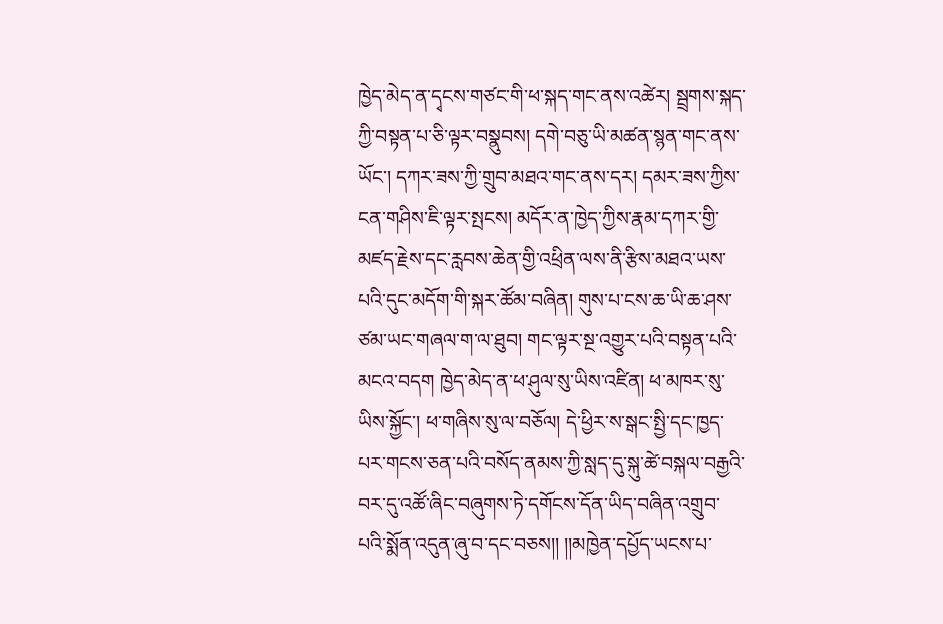ཁྱེད་མེད་ན་དྭངས་གཙང་གི་ཕ་སྐད་གང་ནས་འཚེར། སྦྲགས་སྐད་ཀྱི་བསྟན་པ་ཅི་ལྟར་བསྣུབས། དགེ་བཅུ་ཡི་མཚན་སྙན་གང་ནས་ཡོང་། དཀར་ཟས་ཀྱི་གྲུབ་མཐའ་གང་ནས་དར། དམར་ཟས་ཀྱིས་ངན་གཤིས་ཇི་ལྟར་སྤངས། མདོར་ན་ཁྱེད་ཀྱིས་རྣམ་དཀར་གྱི་མཛད་རྗེས་དང་རླབས་ཆེན་གྱི་འཕྲིན་ལས་ནི་རྩིས་མཐའ་ཡས་པའི་དུང་མདོག་གི་སྐར་ཚོམ་བཞིན། གུས་པ་ངས་ཆ་ཡི་ཆ་ཤས་ཙམ་ཡང་གཞལ་ག་ལ་ཐུབ། གང་ལྟར་སྔ་འགྱུར་པའི་བསྟན་པའི་མངའ་བདག ཁྱེད་མེད་ན་ཕ་ཤུལ་སུ་ཡིས་འཛིན། ཕ་མཁར་སུ་ཡིས་སྐྱོང་། ཕ་གཞིས་སུ་ལ་བཅོལ། དེ་ཕྱིར་ས་སྒང་སྤྱི་དང་ཁྱད་པར་གངས་ཅན་པའི་བསོད་ནམས་ཀྱི་སླད་དུ་སྐུ་ཚེ་བསྐལ་བརྒྱའི་བར་དུ་འཚོ་ཞིང་བཞུགས་ཏེ་དགོངས་དོན་ཡིད་བཞིན་འགྲུབ་པའི་སྨོན་འདུན་ཞུ་བ་དང་བཅས།། །།མཁྱེན་དཔྱོད་ཡངས་པ་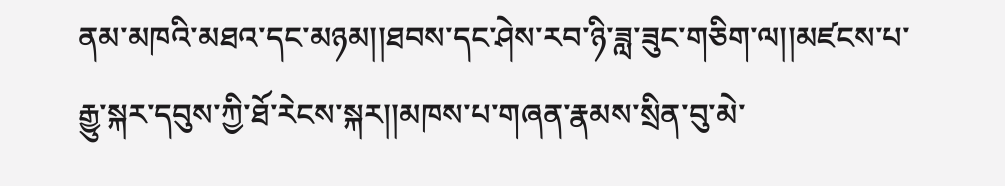ནམ་མཁའི་མཐའ་དང་མཉམ།།ཐབས་དང་ཤེས་རབ་ཉི་ཟླ་ཟུང་གཅིག་ལ།།མཛངས་པ་རྒྱུ་སྐར་དབུས་ཀྱི་ཐོ་རེངས་སྐར།།མཁས་པ་གཞན་རྣམས་སྲིན་བུ་མེ་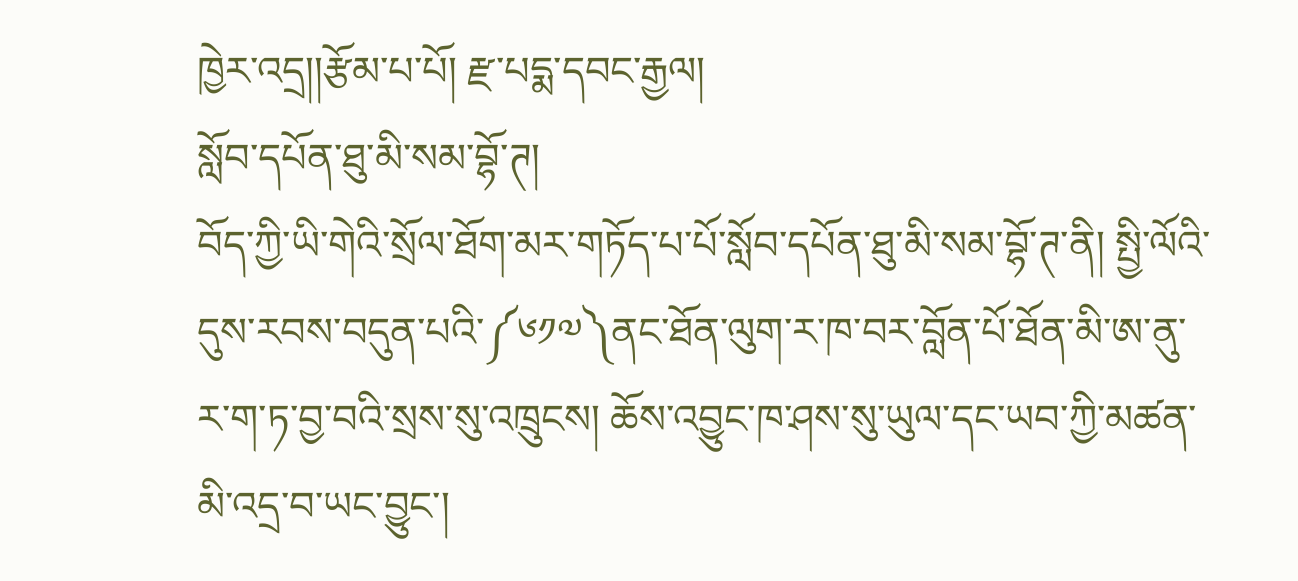ཁྱེར་འདྲ།།རྩོམ་པ་པོ། རྫ་པདྨ་དབང་རྒྱལ།
སློབ་དཔོན་ཐུ་མི་སམ་བྷོ་ཊ།
བོད་ཀྱི་ཡི་གེའི་སྲོལ་ཐོག་མར་གཏོད་པ་པོ་སློབ་དཔོན་ཐུ་མི་སམ་བྷོ་ཊ་ནི། སྤྱི་ལོའི་དུས་རབས་བདུན་པའི་༼༦༡༧༽ནང་ཐོན་ལུག་ར་ཁ་བར་བློན་པོ་ཐོན་མི་ཨ་ནུ་ར་ག་ཏ་བྱ་བའི་སྲས་སུ་འཁྲུངས། ཆོས་འབྱུང་ཁ་ཤས་སུ་ཡུལ་དང་ཡབ་ཀྱི་མཚན་མི་འདྲ་བ་ཡང་བྱུང་།